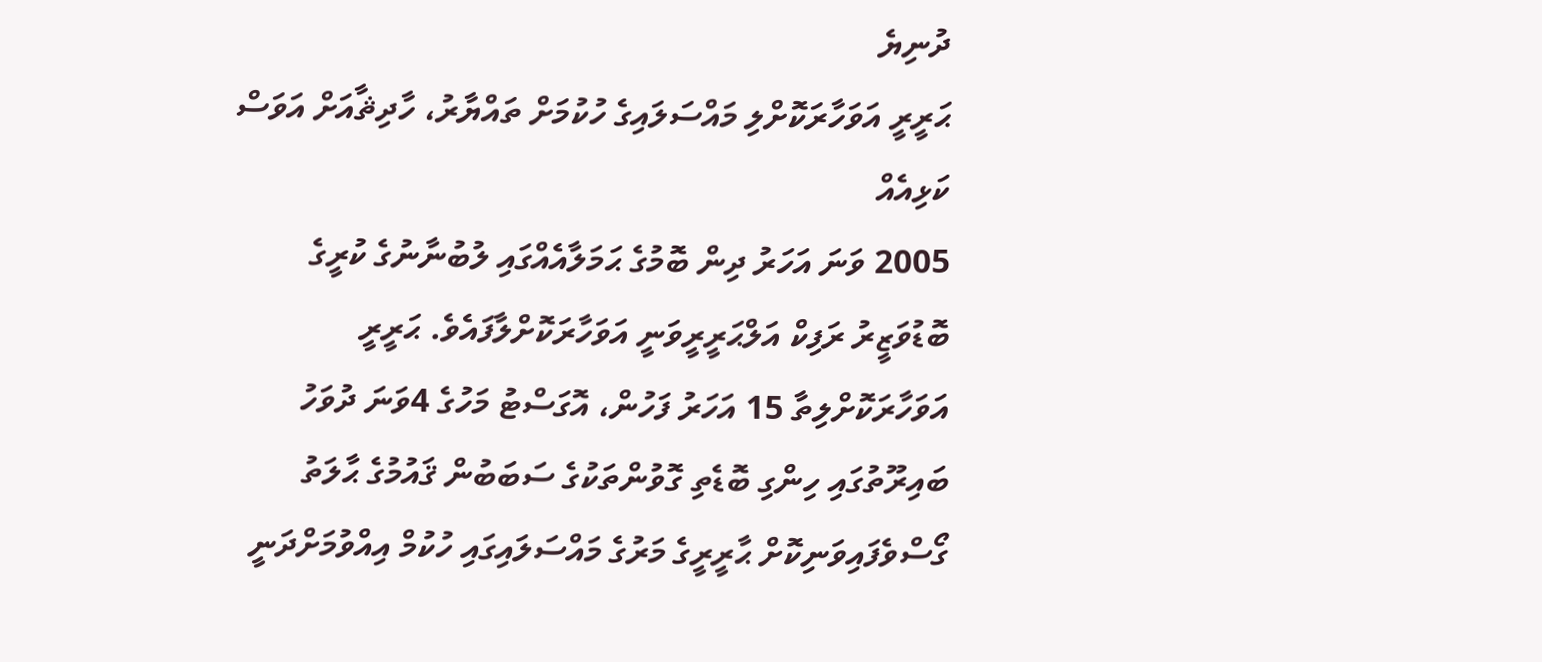ދުނިޔެ
ޙަރީރީ އަވަހާރަކޮށްލި މައްސަލައިގެ ހުކުމަށް ތައްޔާރު، ހާދިޘާއަށް އަވަސް ކަޅިއެއް
2005 ވަނަ އަހަރު ދިން ބޮމުގެ ޙަމަލާއެއްގައި ލުބުނާނުގެ ކުރީގެ ބޮޑުވަޒީރު ރަފިކް އަލްޙަރީރީވަނީ އަވަހާރަކޮށްލާފައެވެ. ޙަރީރީ އަވަހާރަކޮށްލިތާ 15 އަހަރު ފަހުން، އޮގަސްޓު މަހުގެ 4ވަނަ ދުވަހު ބައިރޫތުގައި ހިންގި ބޮޑެތި ގޮވުންތަކުގެ ސަބަބުން ޤައުމުގެ ޙާލަތު ގޯސްވެފައިވަނިކޮށް ޙާރީރީގެ މަރުގެ މައްސަލައިގައި ހުކުމް އިއްވުމަށްދަނީ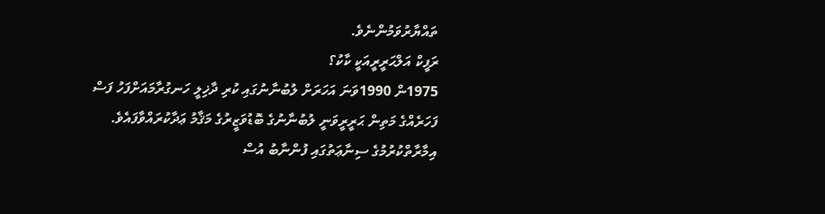ތައްޔާރުވަމުންނެވެ.
ރަފީކް އަލްޙަރީރީއަކީ ކާކު؟
1975ން 1990ވަނަ އަހަރަށް ލުބުނާނުގައި ކުރި ދާޚިލީ ހަނގުރާމައަށްފަހު ފަސް ފަހަރެއްގެ މަތިން ޙަރީރީވަނީ ލުބުނާނުގެ ބޮޑުވަޒީރުގެ މަޤާމު ޢަދާކުރައްވާފައެވެ. އިމާރާތްކުރުމުގެ ސިނާޢަތުގައި ފުންނާބު އުސް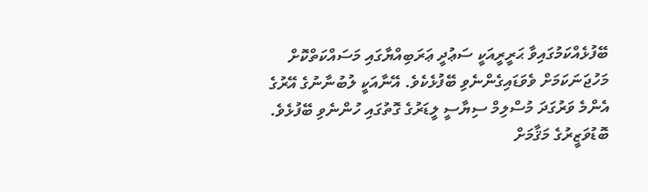ބޭފުޅެއްކަމުގައިވާ ޙަރީރީއަކީ ސަޢުދީ ޢަރަބިއްޔާގައި މަސައްކަތްކޮށް މަހުޖަނަކަމަށް ވެވަޑައިގެންނެވި ބޭފުޅެކެވެ. އޭނާއަކީ ލުބުނާނުގެ އޭރުގެ އެންމެ ވަރުގަދަ މުސްލިމް ސިޔާސީ ލީޑަރުގެ ގޮތުގައި ހުންނެވި ބޭފުޅެވެ.
ބޮޑުވަޒީރުގެ މަޤާމަށް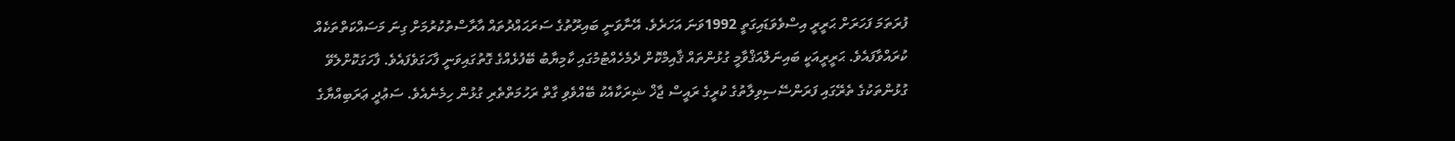ފުރަތަމަ ފަހަރަށް ޙަރީރީ އިސްވެވަޑައިގަތީ 1992ވަނަ އަހަރެވެ. އޭނާވަނީ ބައިރޫތުގެ ސަރަޙައްދުތައް އާރާސްތުކުރުމަށް ގިނަ މަސައްކަތްތަކެއް ކުރައްވާފައެވެ. ޙަރީރީއަކީ ބައިނަލްއަޤްވާމީ ގުޅުންތައް ޤާއިމްކޮށް ދެމެހެއްޓުމުގައި ކާމިޔާބު ބޭފުޅެއްގެ ގޮތުގައިވަނީ ފާހަގަވެފައެވެ. ފާހަގަކޮށްލެވޭ ގުޅުންތަކުގެ ތެރޭގައި ފަރަންސޭސިވިލާތުގެ ކުރީގެ ރައީސް ޖާޚް ޝިރަކާއެކު ބޭއްވެވި ގާތް ރަހުމަތްތެރި ގުޅުން ހިމެނެއެވެ. ސަޢުދީ ޢަރަބިއްޔާގެ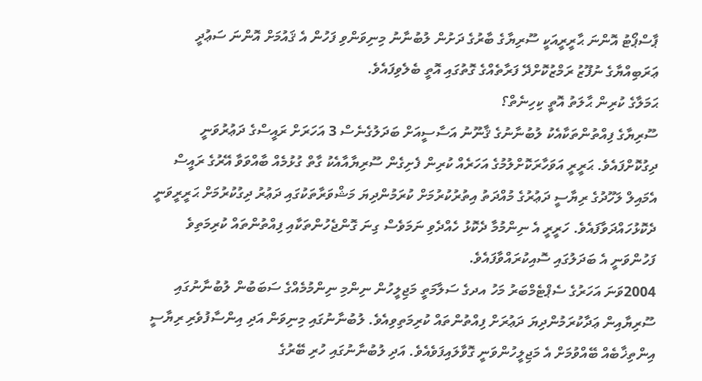ޕާސްޕޯޓު އޮންނަ ޙާރީރީއަކީ ސޫރިޔާގެ ބާރުގެ ދަށުން ލުބުނާނު މިނިވަންވި ފަހުން އެ ޤައުމަށް އޮންނަ ސަޢުދީ ޢަރަބިއްޔާގެ ނުފޫޒު ރަމްޒުކޮށްދޭ ފަރާތެއްގެ ގޮތުގައި އޮތީ ބެލެވިފައެވެ.
ޙަމަލާގެ ކުރިން ޙާލަތު އޮތީ ކިހިނެތް؟
ސޫރިޔާގެ ފިއްތުންތަކާއެކު ލުބުނާނުގެ ޤާނޫނު އަސާސީއަށް ބަދަލުގެނެސް 3 އަހަރަށް ރައީސްގެ ދަޢުރުވަނީ ދިގުކޮށްފައެވެ. ޙަރީރީ އަވަހާރަކޮށްލުމުގެ އަހަރެއް ކުރިން ފެށިގެން ސޫރިޔާއާއެކު ގާތް ގުޅުމެއް ބާއްވަވާ އޭރުގެ ރައީސް އެމައިލް ލަހޫދުގެ ރިޔާސީ ދަޢުރުގެ މުއްދަތު އިތުރުކުރުމަށް ކުރަމުންދިޔަ މަޝްވަރާތަކުގައި ދަޢުރު ދިގުކުރުމަށް ޙަރީރީވަނީ ދެކޮޅުހައްދަވާފައެވެ. ހަރީރީ އެ ނިންމުމާ ދެކޮޅު ހެއްދެވި ނަމަވެސް ގިނަ ގޮންޖެހުންތަކާއި ފިއްތުންތައް ކުރިމަތިވެ ފަހުންވަނީ އެ ބަދަލުގައި ސޮއިކުރައްވާފައެވެ.
2004ވަނަ އަހަރުގެ ސެޕްޓެމްބަރު މަހު އދގެ ސަލާމަތީ މަޖިލީހުން ނިންމި ނިންމުމެއްގެ ސަބަބުން ލުބުނާނުގައި ސޫރިޔާއިން ޢަދާކުރަމުންދިޔަ ދަޢުރަށް ފިއްތުންތައް ކުރިމަތިވިއެވެ. ލުބުނާނުގައި މިނިވަން އަދި އިންސާފުވެރި ރިޔާސީ އިންތިޚާބެއް ބޭއްވުމަށް އެ މަޖިލީހުންވަނީ ގޮވާލައިފަވެއެވެ. އަދި ލުބުނާނުގައި ހުރި ބޭރުގެ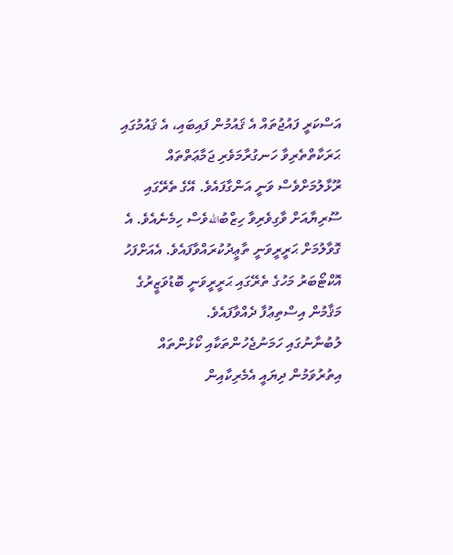އަސްކަރީ ފައުޖުތައް އެ ޤައުމުން ފައިބައި، އެ ޤައުމުގައި ޙަރަކާތްތެރިވާ ހަނގުރާމަވެރި ޖަމާޢަތްތައް ރޫޅާލުމަށްވެސް ވަނީ އަންގާފައެވެ. އޭގެ ތެރޭގައި ސޫރިޔާއަށް ވާގިވެރިވާ ހިޒްބުاللهވެސް ހިމެނެއެވެ. އެ ގޮވާލުމަށް ޙަރީރީވަނީ ތާޢީދުކުރައްވާފައެވެ. އެއަށްފަހު އޮކްޓޯބަރު މަހުގެ ތެރޭގައި ޙަރީރީވަނީ ބޮޑުވަޒީރުގެ މަޤާމުން އިސްތިޢުފާ ދެއްވާފައެވެ.
ލުބުނާނުގައި ހަމަނުޖެހުންތަކާއި ކޯޅުންތައް އިތުރުވަމުން ދިޔައީ އެމެރިކާއިން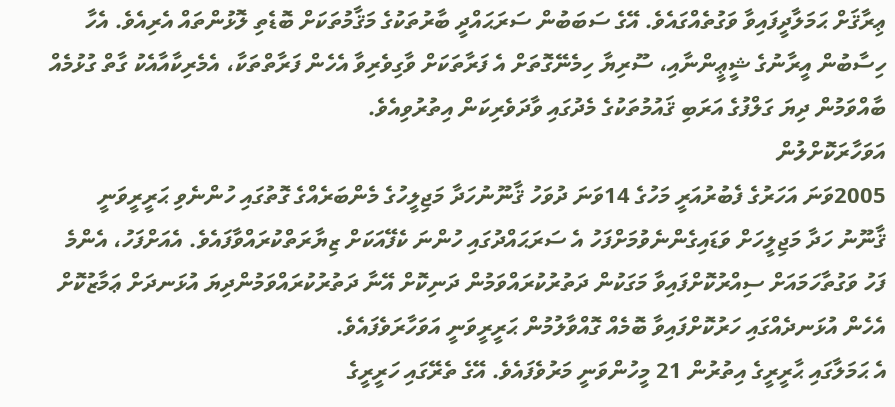ޢިރާޤަށް ޙަމަލާދީފައިވާ ވަގުތެއްގައެވެ. އޭގެ ސަބަބުން ސަރަޙައްދީ ބާރުތަކުގެ މަޤާމުތަކަށް ބޮޑެތި ލޮޅުންތައް އެރިއެވެ. އެހާ ހިސާބުން އީރާނުގެ ޝީޢީންނާއި، ސޫރިޔާ ހިމެނޭގޮތަށް އެ ފަރާތަކަށް ވާގިވެރިވާ އެހެން ފަރާތްތަކާ، އެމެރިކާއާއެކު ގާތް ގުޅުމެއް ބާއްވަމުން ދިޔަ ގަލްފުގެ އަރަބި ޤައުމުތަކުގެ މެދުގައި ވާދަވެރިކަން އިތުރުވިއެވެ.
އަވަހާރަކޮށްލުން
2005ވަނަ އަހަރުގެ ފެބުރުއަރީ މަހުގެ 14ވަނަ ދުވަހު ޤާނޫނުހަދާ މަޖިލީހުގެ މެންބަރެއްގެ ގޮތުގައި ހުންނެވި ޙަރީރީވަނީ ޤާނޫނު ހަދާ މަޖިލީހަށް ވަޑައިގެންނެވުމަށްފަހު އެ ސަރަޙައްދުގައި ހުންނަ ކެފޭއަކަށް ޒިޔާރަތްކުރައްވާފައެވެ. އެއަށްފަހު، އެންމެ ފަހު ވަގުތާހަމައަށް ސިއްރުކޮށްފައިވާ މަގަކުން ދަތުރުކުރައްވަމުން ދަނިކޮށް އޭނާ ދަތުރުކުރައްވަމުންދިޔަ އުޅަނދަށް ޢަމާޒުކޮށް އެހެން އުޅަނދެއްގައި ހަރުކޮށްފައިވާ ބޮމެއް ގޮއްވާލުމުން ޙަރީރީވަނީ އަވަހާރަވެފައެވެ.
އެ ޙަމަލާގައި ޙާރީރީގެ އިތުރުން 21 މީހުންވަނީ މަރުވެފައެވެ. އޭގެ ތެރޭގައި ހަރީރީގެ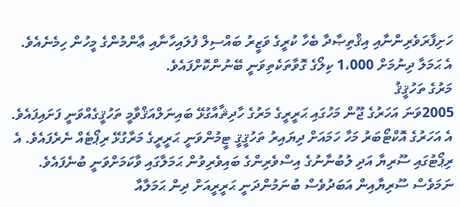ހަށިފާރަވެރިންނާއި އިޤްތިޞާދާ ބެހާ ކުރީގެ ވަޒީރު ބައްސިލް ފުލައިހާނާއި ޢާންމުންގެ މީހުން ހިމެނެއެވެ. އެ ޙަމަލާ ދިނުމަށް 1،000 ކިލޯގެ ގޮވާތަކެތިވަނީ ބޭނުންކޮށްފައެވެ.
މަރުގެ ތަހުޤީޤު
2005ވަނަ އަހަރުގެ ޖޫން މަހުގައި ޙަރީރީގެ މަރުގެ ހާދިޘާއާގުޅޭ ބައިނަލްއަޤްވާމީ ތަހުޤީގެއްވަނީ ފަށައިފައެވެ. އެ އަހަރުގެ އޮކްޓޯބަރު މަހާ ހަމައަށް ދިޔައިރު ތަހުޤީޤީ ޓީމުންވަނީ ޙަރީރީގެ މަރާގުޅޭ ރިޕޯޓެއް ނެރެފައެވެ. އެ ރިޕޯޓުގައި ސޫރިޔާ އަދި ލުބުނާނުގެ އިސްވެރިންގެ ބައިވެރިވުން ޙަމަލާގައި ވާކަމަށްވަނީ ބުނެފައެވެ. ނަމަވެސް ސޫރިޔާއިން އަބަދުވެސް ބުނަމުންދަނީ ޙަރީރީއަށް ދިން ޙަމަލާއާ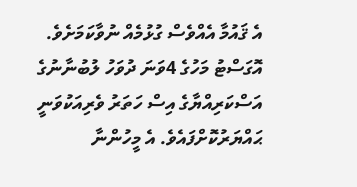އެ ޤައުމާ އެއްވެސް ގުޅުމެއް ނުވާކަމަށެވެ.
އޮގަސްޓު މަހުގެ 4ވަނަ ދުވަހު ލުބުނާނުގެ އަސްކަރިއްޔާގެ އިސް ހަތަރު ވެރިއަކުވަނީ ޙައްޔަރުކޮށްފައެވެ. އެ މީހުންނާ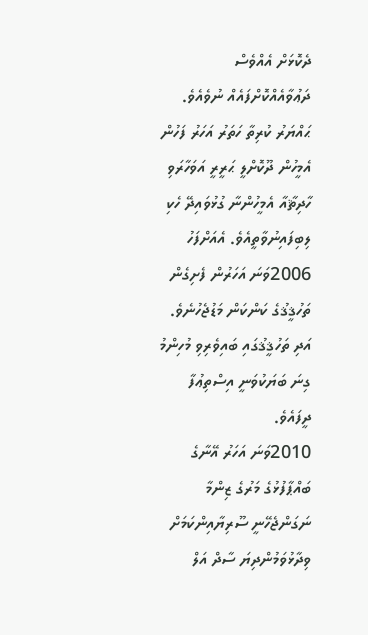ދެކޮޅަށް އެއްވެސް ދަޢުވާއެއްކޮށްފައެއް ނުވެއެވެ. ޙައްޔަރު ކުރިތާ ހަތަރު އަހަރު ފަހުން އެމީހުން ދޫކޮށްލީ ޙަރީރީ އަވަހާރަވި ހާދިޘާއާ އެމީހުންނާ ގުޅުވައިދޭ ހެކި ލިބިފައިނުވާތީއެވެ. އެއަށްފަހު 2006ވަނަ އަހަރުން ފެށިގެން ތަހުޤީޤުގެ ކަންކަން މަޑުޖެހުނެވެ. އަދި ތަހުޤީޤުގައި ބައިވެރިވި މުހިންމު ގިނަ ބަޔަކުވަނީ އިސްތިޢުފާ ދީފައެވެ.
2010ވަނަ އަހަރު އޭނާގެ ބައްޕާފުޅުގެ މަރުގެ ޒިންމާ ނަގަންޖެހޭނީ ސޫރިޔާއިންކަމަށް ވިދާޅުވަމުންދިޔަ ސާދް އަލް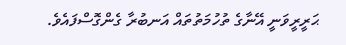ޙަރީރީވަނީ އޭނާގެ ތުހުމަތުތައް އަނބުރާ ގެންގޮސްފައެވެ.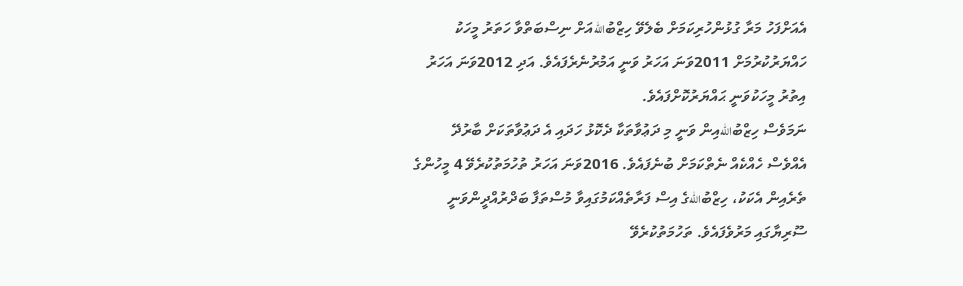އެއަށްފަހު މަރާ ގުޅުންހުރިކަމަށް ބެލެވޭ ހިޒްބުاللهއަށް ނިސްބަތްވާ ހަތަރު މީހަކު ހައްޔަރުކުރުމަށް 2011ވަނަ އަހަރު ވަނީ އަމުރުނެރެފައެވެ. އަދި 2012ވަނަ އަހަރު އިތުރު މީހަކުވަނީ ޙައްޔަރުކޮށްފައެވެ.
ނަމަވެސް ހިޒްބުاللهއިން ވަނީ މި ދަޢުވާތަކާ ދެކޮޅު ހަދައި އެ ދަޢުވާތަކަށް ބާރުދޭ އެއްވެސް ހެއްކެއް ނެތްކަމަށް ބުނެފައެވެ. 2016ވަނަ އަހަރު ތުހުމަތުކުރެވޭ 4 މީހުންގެ ތެރެއިން އެކަކު، ހިޒްބުاللهގެ އިސް ފަރާތެއްކަމުގައިވާ މުސްތަފާ ބަދްރުއްދީންވަނީ ސޫރިޔާގައި މަރުވެފައެވެ. ތަހުމަތުކުރެވޭ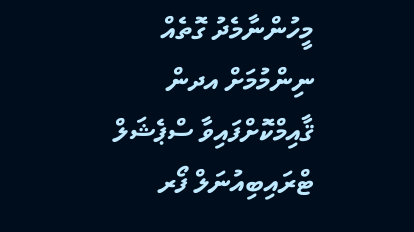މީހުންނާމެދު ގޮތެއް ނިންމުމަށް އދން ޤާއިމްކޮށްފައިވާ ސްޕެޝަލް ޓްރައިބިއުނަލް ފޯރ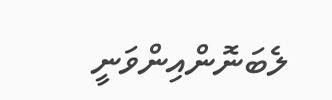ލެބަނޮންއިންވަނީ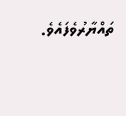ތައްޔާރުވެފައެވެ.